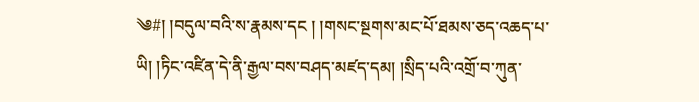༄#། །བདུལ་བའི་ས་རྣམས་དང ། །གསང་སྔགས་མང་པོ་ཐམས་ཅད་འཆད་པ་ཡི། །ཏིང་འཛིན་དེ་ནི་རྒྱལ་བས་བཤད་མཛད་དམ། །སྲིད་པའི་འགྲོ་བ་ཀུན་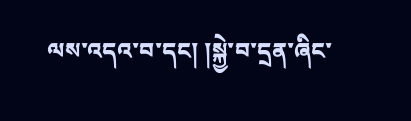ལས་འདའ་བ་དང། །སྐྱེ་བ་དྲན་ཞིང་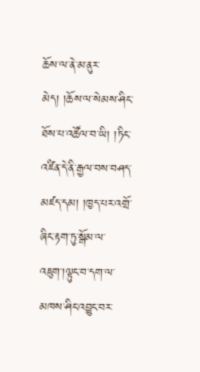ཆོས་ལ་ནེ་མ་ནུར་མེད། །ཆོས་ལ་སེམས་ཤིང་ཐོས་པ་འཚོལ་བ་ཡི། །ཏིང་འཛིན་དེ་ནི་རྒྱལ་བས་བཤད་མཛད་དམ། །ཁྱད་པར་འགྲོ་ཞིང་རྟག་ཏུ་སྒོམ་ལ་འཇུག་།ལྟུང་བ་དག་ལ་མཁས་ཤིང་འབྱུང་བར་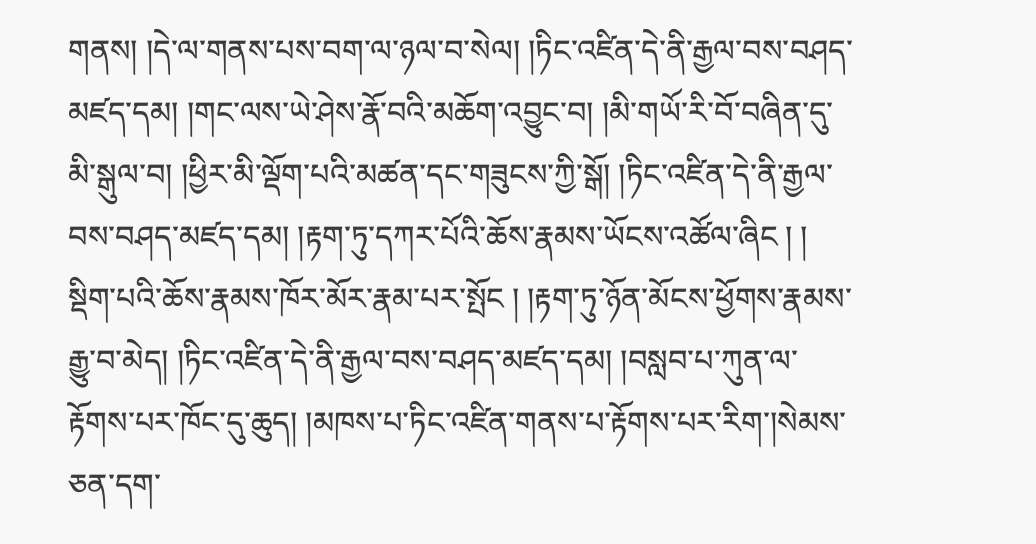གནས། །དེ་ལ་གནས་པས་བག་ལ་ཉལ་བ་སེལ། །ཏིང་འཛིན་དེ་ནི་རྒྱལ་བས་བཤད་མཛད་དམ། །གང་ལས་ཡེ་ཤེས་རྣོ་བའི་མཆོག་འབྱུང་བ། །མི་གཡོ་རི་བོ་བཞིན་དུ་མི་སྒུལ་བ། །ཕྱིར་མི་ལྡོག་པའི་མཚན་དང་གཟུངས་ཀྱི་སྒོ། །ཏིང་འཛིན་དེ་ནི་རྒྱལ་བས་བཤད་མཛད་དམ། །རྟག་ཏུ་དཀར་པོའི་ཆོས་རྣམས་ཡོངས་འཚོལ་ཞིང ། ། སྡིག་པའི་ཆོས་རྣམས་ཁོར་མོར་རྣམ་པར་སྤོང ། །རྟག་ཏུ་ཉོན་མོངས་ཕྱོགས་རྣམས་རྒྱུ་བ་མེད། །ཏིང་འཛིན་དེ་ནི་རྒྱལ་བས་བཤད་མཛད་དམ། །བསླབ་པ་ཀུན་ལ་རྟོགས་པར་ཁོང་དུ་ཆུད། །མཁས་པ་ཏིང་འཛིན་གནས་པ་རྟོགས་པར་རིག་།སེམས་ཅན་དག་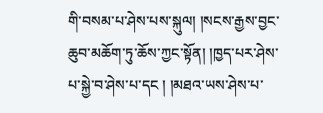གི་བསམ་པ་ཤེས་པས་སྐུལ། །སངས་རྒྱས་བྱང་ཆུབ་མཆོག་ཏུ་ཆོས་ཀྱང་སྟོན། །ཁྱད་པར་ཤེས་པ་སྐྱེ་བ་ཤེས་པ་དང ། །མཐའ་ཡས་ཤེས་པ་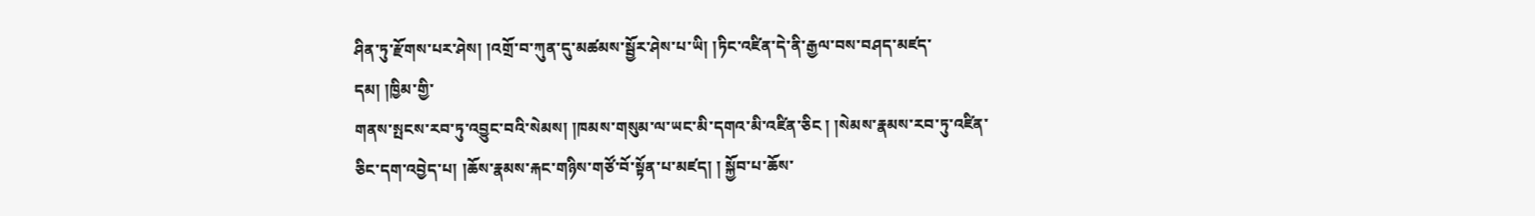ཤིན་ཏུ་རྫོགས་པར་ཤེས། །འགྲོ་བ་ཀུན་དུ་མཚམས་སྦྱོར་ཤེས་པ་ཡི། །ཏིང་འཛིན་དེ་ནི་རྒྱལ་བས་བཤད་མཛད་དམ། །ཁྱིམ་གྱི་
གནས་སྤངས་རབ་ཏུ་འབྱུང་བའི་སེམས། །ཁམས་གསུམ་ལ་ཡང་མི་དགའ་མི་འཛིན་ཅིང ། །སེམས་རྣམས་རབ་ཏུ་འཛིན་ཅིང་དག་འབྱེད་པ། །ཆོས་རྣམས་རྐང་གཉིས་གཙོ་བོ་སྟོན་པ་མཛད། ། སྐྱོབ་པ་ཆོས་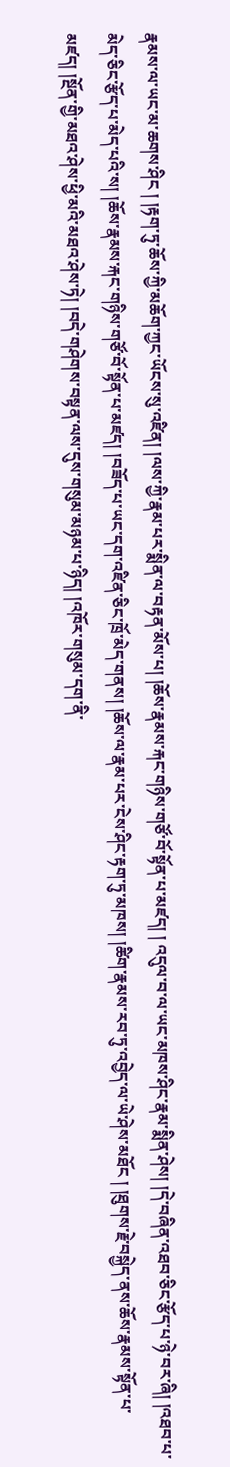རྣམས་ལ་ཡང་མ་ཆགས་ཤིང ། །རྟག་ཏུ་ཆོས་ཀྱི་མཆོག་ཀྱང་ཡོངས་སུ་འཛིན། །ལས་ཀྱི་རྣམ་པར་སྨིན་ལ་བརྟན་མོས་པ། །ཆོས་རྣམས་རྐང་གཉིས་གཙོ་བོ་སྟོན་པ་མཛད། ། འདུལ་བ་ལ་ཡང་མཁས་ཤིང་རྣམ་སྨིན་ཤེས། །དེ་བཞིན་འཐབ་ཅིང་རྩོད་པ་ཉེ་བར་ཞི། །འཐབ་པ་མེད་ཅིང་རྩོད་པ་མེད་པའི་ས། །ཆོས་རྣམས་རྐང་གཉིས་གཙོ་བོ་སྟོན་པ་མཛད། །བཟོད་པ་ཡང་དག་འཛིན་ཅིང་ཁྲོ་མེད་གནས། །ཆོས་ལ་རྣམ་པར་ངེས་ཤིང་རྟག་ཏུ་མཁས། །ཚིག་རྣམས་རབ་ཏུ་འབྱེད་ལ་ཡེ་ཤེས་མཐོང ། །ཐུགས་རྗེ་བསྐྱེད་ནས་ཆོས་རྣམས་སྟོན་པ་མཛད། །སྔོན་གྱི་མཐའ་ཤེས་ཕྱི་མའི་མཐའ་ཤེས་ཏེ། །བདེ་གཤེགས་བསྟན་ལས་དུས་གསུམ་མཉམ་པ་ཉིད། །འཁོར་གསུམ་དག་ནི་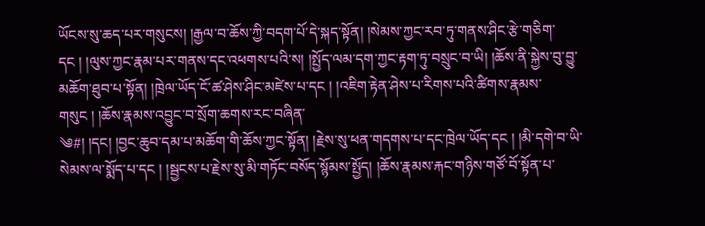ཡོངས་སུ་ཆད་པར་གསུངས། །རྒྱལ་བ་ཆོས་ཀྱི་བདག་པོ་དེ་སྐད་སྟོན། །སེམས་ཀྱང་རབ་ཏུ་གནས་ཤིང་རྩེ་གཅིག་དང ། །ལུས་ཀྱང་རྣམ་པར་གནས་དང་འཕགས་པའི་ས། །སྤྱོད་ལམ་དག་ཀྱང་རྟག་ཏུ་བསྲུང་བ་ཡི། །ཆོས་ནི་སྐྱེས་བུ་བྱུ་མཆོག་ཐུབ་པ་སྟོན། །ཁྲེལ་ཡོད་ངོ་ཚ་ཤེས་ཤིང་མཛེས་པ་དང ། །འཇིག་རྟེན་ཤེས་པ་རིགས་པའི་ཚིགས་རྣམས་གསུང ། །ཆོས་རྣམས་འབྱུང་བ་སྲོག་ཆགས་རང་བཞིན་
༄#། །དང། །བྱང་ཆུབ་དམ་པ་མཆོག་གི་ཆོས་ཀྱང་སྟོན། །རྗེས་སུ་ཕན་གདགས་པ་དང་ཁྲེལ་ཡོད་དང ། །མི་དགེ་བ་ཡི་སེམས་ལ་སྨོད་པ་དང ། །སྦྱངས་པ་རྗེས་སུ་མི་གཏོང་བསོད་སྙོམས་སྤྱོད། །ཆོས་རྣམས་རྐང་གཉིས་གཙོ་བོ་སྟོན་པ་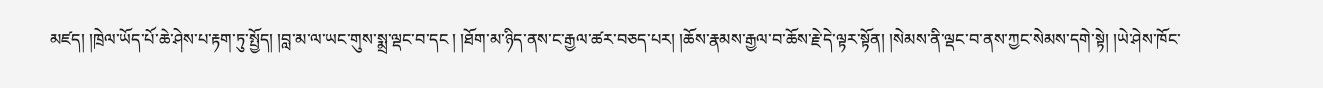མཛད། །ཁྲེལ་ཡོད་པོ་ཆེ་ཤེས་པ་རྟག་ཏུ་སྤྱོད། །བླ་མ་ལ་ཡང་གུས་སྨྲ་ལྡང་བ་དང ། །ཐོག་མ་ཉིད་ནས་ང་རྒྱལ་ཚར་བཅད་པར། །ཆོས་རྣམས་རྒྱལ་བ་ཆོས་རྗེ་དེ་ལྟར་སྟོན། །སེམས་ནི་ལྡང་བ་ནས་ཀྱང་སེམས་དགེ་སྟེ། །ཡེ་ཤེས་ཁོང་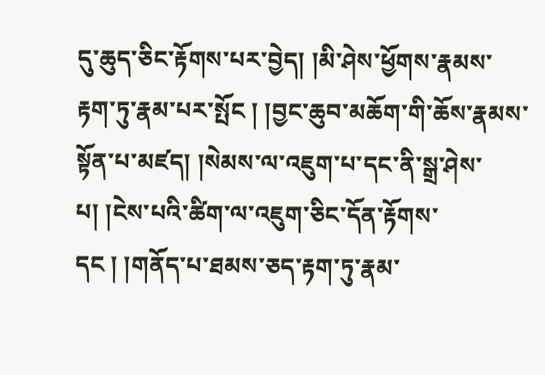དུ་ཆུད་ཅིང་རྟོགས་པར་བྱེད། །མི་ཤེས་ཕྱོགས་རྣམས་རྟག་ཏུ་རྣམ་པར་སྤོང ། །བྱང་ཆུབ་མཆོག་གི་ཆོས་རྣམས་སྟོན་པ་མཛད། །སེམས་ལ་འཇུག་པ་དང་ནི་སྒྲ་ཤེས་པ། །ངེས་པའི་ཚིག་ལ་འཇུག་ཅིང་དོན་རྟོགས་དང ། །གནོད་པ་ཐམས་ཅད་རྟག་ཏུ་རྣམ་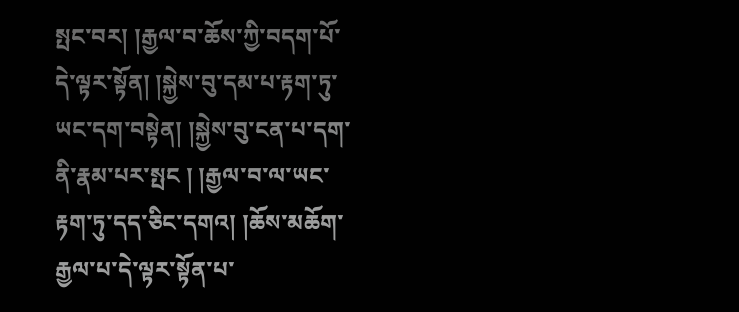སྤང་བར། །རྒྱལ་བ་ཆོས་ཀྱི་བདག་པོ་དེ་ལྟར་སྟོན། །སྐྱེས་བུ་དམ་པ་རྟག་ཏུ་ཡང་དག་བསྟེན། །སྐྱེས་བུ་ངན་པ་དག་ནི་རྣམ་པར་སྤང ། །རྒྱལ་བ་ལ་ཡང་རྟག་ཏུ་དད་ཅིང་དགའ། །ཆོས་མཆོག་རྒྱལ་པ་དེ་ལྟར་སྟོན་པ་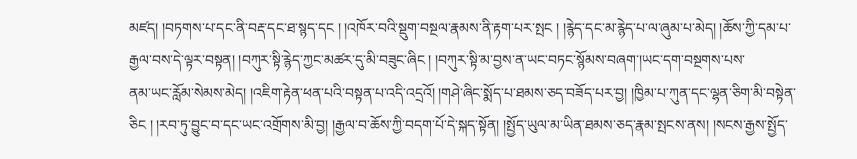མཛད། །བཏགས་པ་དང་ནི་བརྡ་དང་ཐ་སྙད་དང ། །འཁོར་བའི་སྡུག་བསྔལ་རྣམས་ནི་རྟག་པར་སྤང ། །རྙེད་དང་མ་རྙེད་པ་ལ་ཞུམ་པ་མེད། །ཆོས་ཀྱི་དམ་པ་རྒྱལ་བས་དེ་ལྟར་བསྟན། །བཀུར་སྟི་རྙེད་ཀྱང་མཚར་དུ་མི་བཟུང་ཞིང ། །བཀུར་སྟི་མ་བྱས་ན་ཡང་བཏང་སྙོམས་བཞག་།ཡང་དག་བསྔགས་པས་
ནམ་ཡང་རློམ་སེམས་མེད། །འཇིག་རྟེན་ཕན་པའི་བསྟན་པ་འདི་འདྲའོ། །གཤེ་ཞིང་སྨོད་པ་ཐམས་ཅད་བཟོད་པར་བྱ། །ཁྱིམ་པ་ཀུན་དང་ལྷན་ཅིག་མི་བསྟེན་ཅིང ། །རབ་ཏུ་བྱུང་བ་དང་ཡང་འགྲོགས་མི་བྱ། །རྒྱལ་བ་ཆོས་ཀྱི་བདག་པོ་དེ་སྐད་སྟོན། །སྤྱོད་ཡུལ་མ་ཡིན་ཐམས་ཅད་རྣམ་སྤངས་ནས། །སངས་རྒྱས་སྤྱོད་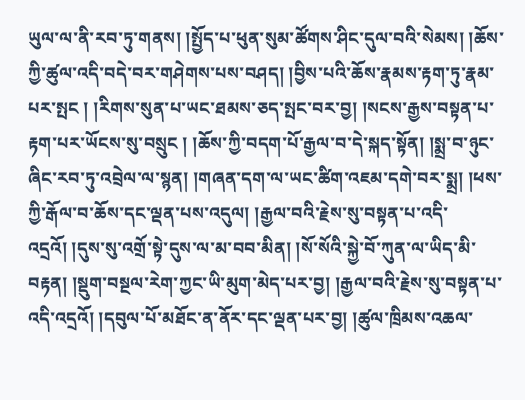ཡུལ་ལ་ནི་རབ་ཏུ་གནས། །སྤྱོད་པ་ཕུན་སུམ་ཚོགས་ཤིང་དུལ་བའི་སེམས། །ཆོས་ཀྱི་ཚུལ་འདི་བདེ་བར་གཤེགས་པས་བཤད། །བྱིས་པའི་ཆོས་རྣམས་རྟག་ཏུ་རྣམ་པར་སྤང ། །རིགས་སུན་པ་ཡང་ཐམས་ཅད་སྤང་བར་བྱ། །སངས་རྒྱས་བསྟན་པ་རྟག་པར་ཡོངས་སུ་བསྲུང ། །ཆོས་ཀྱི་བདག་པོ་རྒྱལ་བ་དེ་སྐད་སྟོན། །སྨྲ་བ་ཉུང་ཞིང་རབ་ཏུ་འབྲེལ་ལ་སྙན། །གཞན་དག་ལ་ཡང་ཚིག་འཇམ་དགེ་བར་སྨྲ། །ཕས་ཀྱི་རྒོལ་བ་ཆོས་དང་ལྡན་པས་འདུལ། །རྒྱལ་བའི་རྗེས་སུ་བསྟན་པ་འདི་འདྲའོ། །དུས་སུ་འགྲོ་སྟེ་དུས་ལ་མ་བབ་མིན། །སོ་སོའི་སྐྱེ་བོ་ཀུན་ལ་ཡིད་མི་བརྟན། །སྡུག་བསྔལ་རེག་ཀྱང་ཡི་མུག་མེད་པར་བྱ། །རྒྱལ་བའི་རྗེས་སུ་བསྟན་པ་འདི་འདྲའོ། །དབུལ་པོ་མཐོང་ན་ནོར་དང་ལྡན་པར་བྱ། །ཚུལ་ཁྲིམས་འཆལ་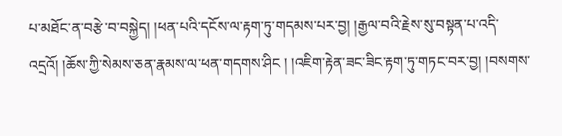པ་མཐོང་ན་བརྩེ་བ་བསྐྱེད། །ཕན་པའི་དངོས་ལ་རྟག་ཏུ་གདམས་པར་བྱ། །རྒྱལ་བའི་རྗེས་སུ་བསྟན་པ་འདི་འདྲའོ། །ཆོས་ཀྱི་སེམས་ཅན་རྣམས་ལ་ཕན་གདགས་ཤིང ། །འཇིག་རྟེན་ཟང་ཟིང་རྟག་ཏུ་གཏང་བར་བྱ། །བསགས་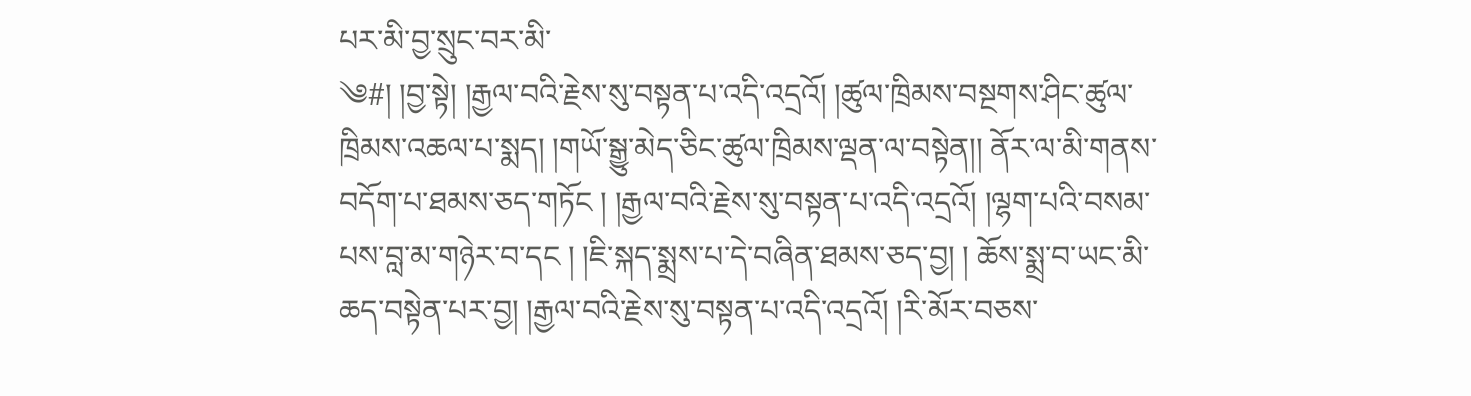པར་མི་བྱ་སྲུང་བར་མི་
༄#། །བྱ་སྟེ། །རྒྱལ་བའི་རྗེས་སུ་བསྟན་པ་འདི་འདྲའོ། །ཚུལ་ཁྲིམས་བསྔགས་ཤིང་ཚུལ་ཁྲིམས་འཆལ་པ་སྨད། །གཡོ་སྒྱུ་མེད་ཅིང་ཚུལ་ཁྲིམས་ལྡན་ལ་བསྟེན།། ནོར་ལ་མི་གནས་བདོག་པ་ཐམས་ཅད་གཏོང ། །རྒྱལ་བའི་རྗེས་སུ་བསྟན་པ་འདི་འདྲའོ། །ལྷག་པའི་བསམ་པས་བླ་མ་གཉེར་བ་དང ། །ཇི་སྐད་སྨྲས་པ་དེ་བཞིན་ཐམས་ཅད་བྱ། ། ཆོས་སྨྲ་བ་ཡང་མི་ཆད་བསྟེན་པར་བྱ། །རྒྱལ་བའི་རྗེས་སུ་བསྟན་པ་འདི་འདྲའོ། །རི་མོར་བཅས་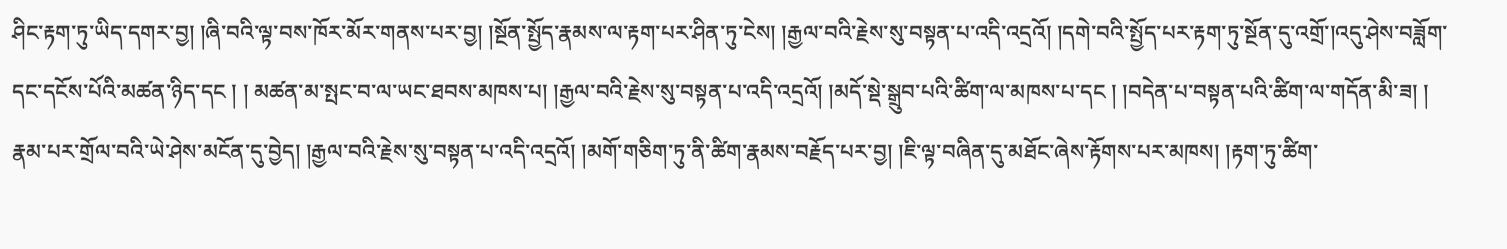ཤིང་རྟག་ཏུ་ཡིད་དགར་བྱ། །ཞི་བའི་ལྟ་བས་ཁོར་མོར་གནས་པར་བྱ། །སྔོན་སྤྱོད་རྣམས་ལ་རྟག་པར་ཤིན་ཏུ་ངེས། །རྒྱལ་བའི་རྗེས་སུ་བསྟན་པ་འདི་འདྲའོ། །དགེ་བའི་སྤྱོད་པར་རྟག་ཏུ་སྔོན་དུ་འགྲོ་།འདུ་ཤེས་བཟློག་དང་དངོས་པོའི་མཚན་ཉིད་དང ། ། མཚན་མ་སྤང་བ་ལ་ཡང་ཐབས་མཁས་པ། །རྒྱལ་བའི་རྗེས་སུ་བསྟན་པ་འདི་འདྲའོ། །མདོ་སྡེ་སྒྲུབ་པའི་ཚིག་ལ་མཁས་པ་དང ། །བདེན་པ་བསྟན་པའི་ཚིག་ལ་གདོན་མི་ཟ། ། རྣམ་པར་གྲོལ་བའི་ཡེ་ཤེས་མངོན་དུ་བྱེད། །རྒྱལ་བའི་རྗེས་སུ་བསྟན་པ་འདི་འདྲའོ། །མགོ་གཅིག་ཏུ་ནི་ཚིག་རྣམས་བརྗོད་པར་བྱ། །ཇི་ལྟ་བཞིན་དུ་མཐོང་ཞེས་རྟོགས་པར་མཁས། །རྟག་ཏུ་ཚིག་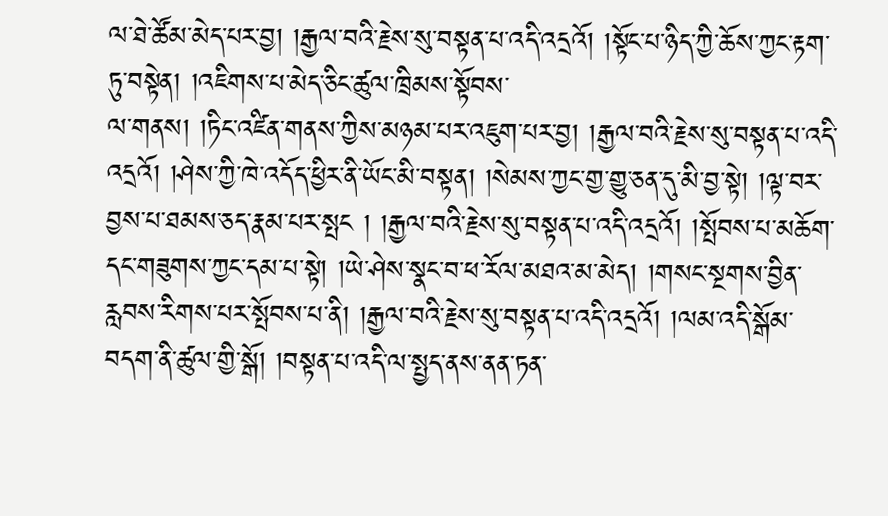ལ་ཐེ་ཚོམ་མེད་པར་བྱ། །རྒྱལ་བའི་རྗེས་སུ་བསྟན་པ་འདི་འདྲའོ། །སྟོང་པ་ཉིད་ཀྱི་ཆོས་ཀྱང་རྟག་ཏུ་བསྟེན། །འཇིགས་པ་མེད་ཅིང་ཚུལ་ཁྲིམས་སྟོབས་
ལ་གནས། །ཏིང་འཛིན་གནས་ཀྱིས་མཉམ་པར་འཇུག་པར་བྱ། །རྒྱལ་བའི་རྗེས་སུ་བསྟན་པ་འདི་འདྲའོ། །ཤེས་ཀྱི་ཁེ་འདོད་ཕྱིར་ནི་ཡོང་མི་བསྟན། །སེམས་ཀྱང་གྱ་གྱུ་ཅན་དུ་མི་བྱ་སྟེ། །ལྟ་བར་བྱས་པ་ཐམས་ཅད་རྣམ་པར་སྤང ། །རྒྱལ་བའི་རྗེས་སུ་བསྟན་པ་འདི་འདྲའོ། །སྤོབས་པ་མཆོག་དང་གཟུགས་ཀྱང་དམ་པ་སྟེ། །ཡེ་ཤེས་སྣང་བ་ཕ་རོལ་མཐའ་མ་མེད། །གསང་སྔགས་བྱིན་རླབས་རིགས་པར་སྤོབས་པ་ནི། །རྒྱལ་བའི་རྗེས་སུ་བསྟན་པ་འདི་འདྲའོ། །ལམ་འདི་སྒོམ་བདག་ནི་ཚུལ་གྱི་སྒོ། །བསྟན་པ་འདི་ལ་སྤྱད་ནས་ནན་ཏན་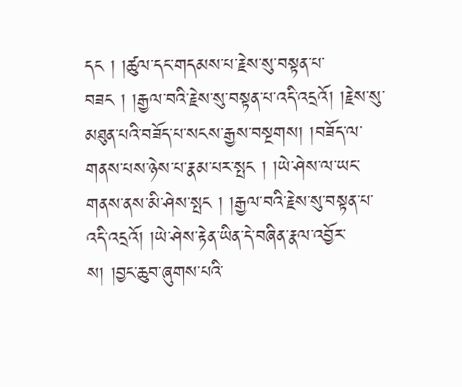དང ། །ཚུལ་དང་གདམས་པ་རྗེས་སུ་བསྟན་པ་བཟང ། །རྒྱལ་བའི་རྗེས་སུ་བསྟན་པ་འདི་འདྲའོ། །རྗེས་སུ་མཐུན་པའི་བཟོད་པ་སངས་རྒྱས་བསྔགས། །བཟོད་ལ་གནས་པས་ཉེས་པ་རྣམ་པར་སྤང ། །ཡེ་ཤེས་ལ་ཡང་གནས་ནས་མི་ཤེས་སྤང ། །རྒྱལ་བའི་རྗེས་སུ་བསྟན་པ་འདི་འདྲའོ། །ཡེ་ཤེས་རྟེན་ཡིན་དེ་བཞིན་རྣལ་འབྱོར་ས། །བྱང་ཆུབ་ཞུགས་པའི་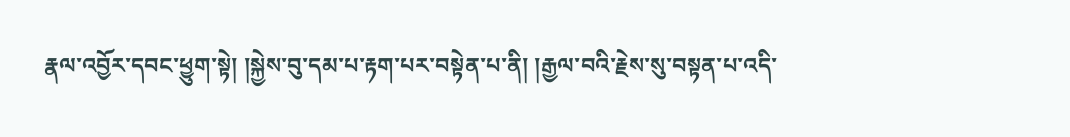རྣལ་འབྱོར་དབང་ཕྱུག་སྟེ། །སྐྱེས་བུ་དམ་པ་རྟག་པར་བསྟེན་པ་ནི། །རྒྱལ་བའི་རྗེས་སུ་བསྟན་པ་འདི་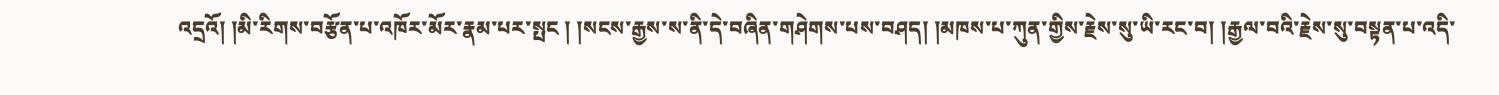འདྲའོ། །མི་རིགས་བརྩོན་པ་འཁོར་མོར་རྣམ་པར་སྤང ། །སངས་རྒྱས་ས་ནི་དེ་བཞིན་གཤེགས་པས་བཤད། །མཁས་པ་ཀུན་གྱིས་རྗེས་སུ་ཡི་རང་བ། །རྒྱལ་བའི་རྗེས་སུ་བསྟན་པ་འདི་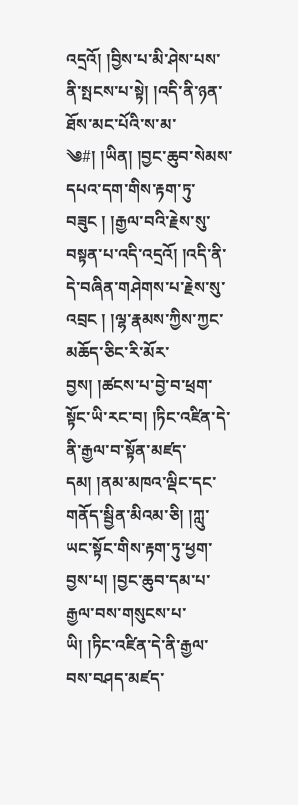འདྲའོ། །བྱིས་པ་མི་ཤེས་པས་ནི་སྤངས་པ་སྟེ། །འདི་ནི་ཉན་ཐོས་མང་པོའི་ས་མ་
༄#། །ཡིན། །བྱང་ཆུབ་སེམས་དཔའ་དག་གིས་རྟག་ཏུ་བཟུང ། །རྒྱལ་བའི་རྗེས་སུ་བསྟན་པ་འདི་འདྲའོ། །འདི་ནི་དེ་བཞིན་གཤེགས་པ་རྗེས་སུ་འབྲང ། །ལྷ་རྣམས་ཀྱིས་ཀྱང་མཆོད་ཅིང་རི་མོར་བྱས། །ཚངས་པ་བྱེ་བ་ཕྲག་སྟོང་ཡི་རང་བ། །ཏིང་འཛིན་དེ་ནི་རྒྱལ་བ་སྟོན་མཛད་དམ། །ནམ་མཁའ་ལྡིང་དང་གནོད་སྦྱིན་མིའམ་ཅི། །ཀླུ་ཡང་སྟོང་གིས་རྟག་ཏུ་ཕྱག་བྱས་པ། །བྱང་ཆུབ་དམ་པ་རྒྱལ་བས་གསུངས་པ་ཡི། །ཏིང་འཛིན་དེ་ནི་རྒྱལ་བས་བཤད་མཛད་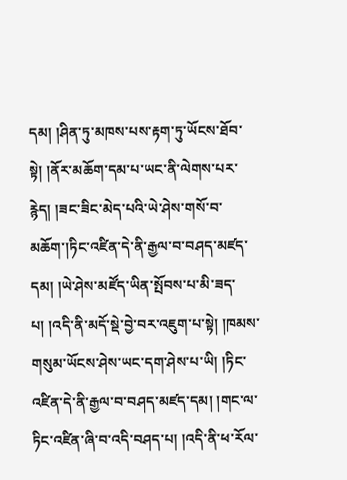དམ། །ཤིན་ཏུ་མཁས་པས་རྟག་ཏུ་ཡོངས་ཐོབ་སྟེ། །ནོར་མཆོག་དམ་པ་ཡང་ནི་ལེགས་པར་རྙེད། །ཟང་ཟིང་མེད་པའི་ཡེ་ཤེས་གསོ་བ་མཆོག་།ཏིང་འཛིན་དེ་ནི་རྒྱལ་བ་བཤད་མཛད་དམ། །ཡེ་ཤེས་མཛོད་ཡིན་སྤོབས་པ་མི་ཟད་པ། །འདི་ནི་མདོ་སྡེ་བྱེ་བར་འཇུག་པ་སྟེ། །ཁམས་གསུམ་ཡོངས་ཤེས་ཡང་དག་ཤེས་པ་ཡི། །ཏིང་འཛིན་དེ་ནི་རྒྱལ་བ་བཤད་མཛད་དམ། །གང་ལ་ཏིང་འཛིན་ཞི་བ་འདི་བཤད་པ། །འདི་ནི་ཕ་རོལ་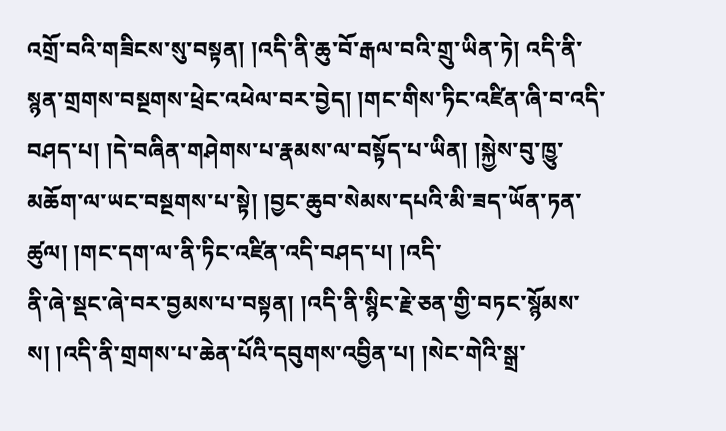འགྲོ་བའི་གཟིངས་སུ་བསྟན། །འདི་ནི་ཆུ་བོ་རྒལ་བའི་གྲུ་ཡིན་ཏེ། འདི་ནི་སྙན་གྲགས་བསྔགས་ཕྲེང་འཕེལ་བར་བྱེད། །གང་གིས་ཏིང་འཛིན་ཞི་བ་འདི་བཤད་པ། །དེ་བཞིན་གཤེགས་པ་རྣམས་ལ་བསྟོད་པ་ཡིན། །སྐྱེས་བུ་ཁྱུ་མཆོག་ལ་ཡང་བསྔགས་པ་སྟེ། །བྱང་ཆུབ་སེམས་དཔའི་མི་ཟད་ཡོན་ཏན་ཚུལ། །གང་དག་ལ་ནི་ཏིང་འཛིན་འདི་བཤད་པ། །འདི་
ནི་ཞེ་སྡང་ཞེ་བར་བྱམས་པ་བསྟན། །འདི་ནི་སྙིང་རྗེ་ཅན་གྱི་བཏང་སྙོམས་ས། །འདི་ནི་གྲགས་པ་ཆེན་པོའི་དབུགས་འབྱིན་པ། །སེང་གེའི་སྒྲ་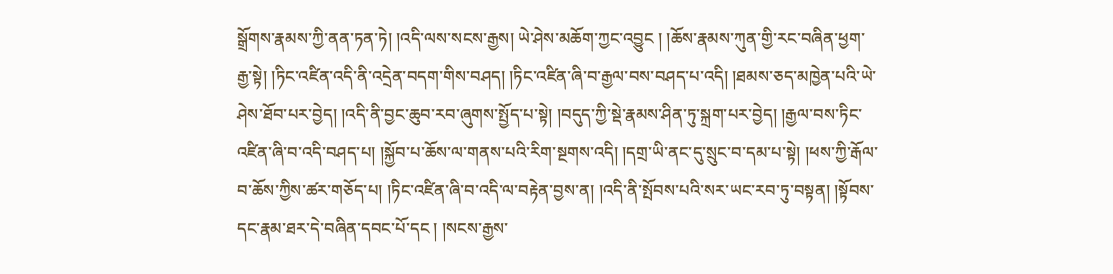སྒྲོགས་རྣམས་ཀྱི་ནན་ཏན་ཏེ། །འདི་ལས་སངས་རྒྱས། ཡེ་ཤེས་མཆོག་ཀྱང་འབྱུང ། །ཆོས་རྣམས་ཀུན་གྱི་རང་བཞིན་ཕྱག་རྒྱ་སྟེ། །ཏིང་འཛིན་འདི་ནི་འདྲེན་བདག་གིས་བཤད། །ཏིང་འཛིན་ཞི་བ་རྒྱལ་བས་བཤད་པ་འདི། །ཐམས་ཅད་མཁྱེན་པའི་ཡེ་ཤེས་ཐོབ་པར་བྱེད། །འདི་ནི་བྱང་ཆུབ་རབ་ཞུགས་སྤྱོད་པ་སྟེ། །བདུད་ཀྱི་སྡེ་རྣམས་ཤིན་ཏུ་སྐྲག་པར་བྱེད། །རྒྱལ་བས་ཏིང་འཛིན་ཞི་བ་འདི་བཤད་པ། །སྐྱོབ་པ་ཆོས་ལ་གནས་པའི་རིག་སྔགས་འདི། །དགྲ་ཡི་ནང་དུ་སྲུང་བ་དམ་པ་སྟེ། །ཕས་ཀྱི་རྒོལ་བ་ཆོས་ཀྱིས་ཚར་གཅོད་པ། །ཏིང་འཛིན་ཞི་བ་འདི་ལ་བརྟེན་བྱས་ན། །འདི་ནི་སྤོབས་པའི་སར་ཡང་རབ་ཏུ་བསྟན། །སྟོབས་དང་རྣམ་ཐར་དེ་བཞིན་དབང་པོ་དང ། །སངས་རྒྱས་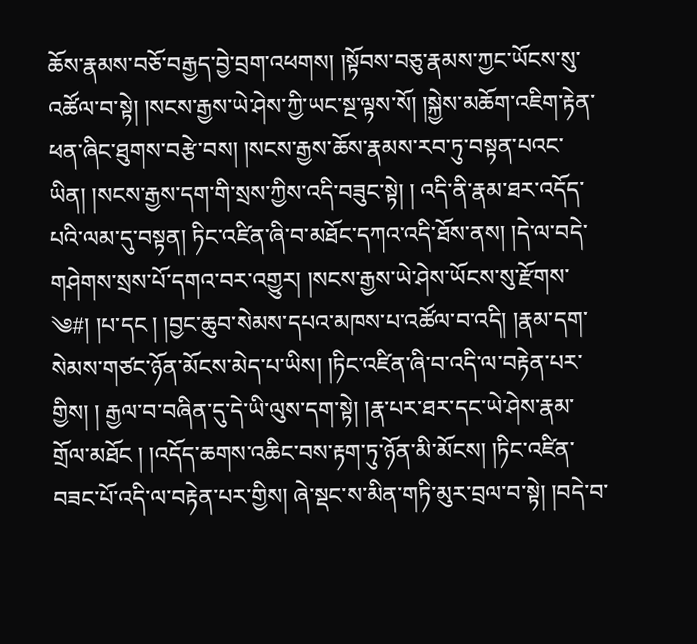ཆོས་རྣམས་བཅོ་བརྒྱད་བྱེ་བྲག་འཕགས། །སྟོབས་བཅུ་རྣམས་ཀྱང་ཡོངས་སུ་འཚོལ་བ་སྟེ། །སངས་རྒྱས་ཡེ་ཤེས་ཀྱི་ཡང་སྔ་ལྟས་སོ། །སྐྱེས་མཆོག་འཇིག་རྟེན་ཕན་ཞིང་ཐུགས་བརྩེ་བས། །སངས་རྒྱས་ཆོས་རྣམས་རབ་ཏུ་བསྟན་པའང་ཡིན། །སངས་རྒྱས་དག་གི་སྲས་ཀྱིས་འདི་བཟུང་སྟེ། ། འདི་ནི་རྣམ་ཐར་འདོད་པའི་ལམ་དུ་བསྟན། ཏིང་འཛིན་ཞི་བ་མཐོང་དཀའ་འདི་ཐོས་ནས། །དེ་ལ་བདེ་གཤེགས་སྲས་པོ་དགའ་བར་འགྱུར། །སངས་རྒྱས་ཡེ་ཤེས་ཡོངས་སུ་རྫོགས་
༄#། །པ་དང ། །བྱང་ཆུབ་སེམས་དཔའ་མཁས་པ་འཚོལ་བ་འདི། །རྣམ་དག་སེམས་གཙང་ཉོན་མོངས་མེད་པ་ཡིས། །ཏིང་འཛིན་ཞི་བ་འདི་ལ་བརྟེན་པར་གྱིས། ། རྒྱལ་བ་བཞིན་དུ་དེ་ཡི་ལུས་དག་སྟེ། །རྣ་པར་ཐར་དང་ཡེ་ཤེས་རྣམ་གྲོལ་མཐོང ། །འདོད་ཆགས་འཆིང་བས་རྟག་ཏུ་ཉོན་མི་མོངས། །ཏིང་འཛིན་བཟང་པོ་འདི་ལ་བརྟེན་པར་གྱིས། ཞེ་སྡང་ས་མིན་གཏི་མུར་བྲལ་བ་སྟེ། །བདེ་བ་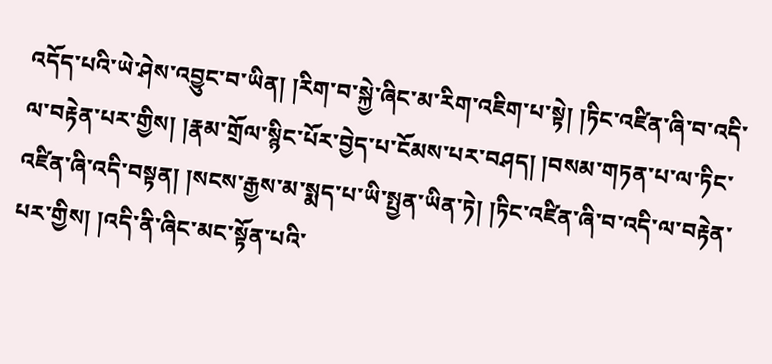འདོད་པའི་ཡེ་ཤེས་འབྱུང་བ་ཡིན། །རིག་བ་སྐྱེ་ཞིང་མ་རིག་འཇིག་པ་སྟེ། །ཏིང་འཛིན་ཞི་བ་འདི་ལ་བརྟེན་པར་གྱིས། །རྣམ་གྲོལ་སྙིང་པོར་བྱེད་པ་ངོམས་པར་བཤད། །བསམ་གཏན་པ་ལ་ཏིང་འཛིན་ཞི་འདི་བསྟན། །སངས་རྒྱས་མ་སྨད་པ་ཡི་སྤྱན་ཡིན་ཏེ། །ཏིང་འཛིན་ཞི་བ་འདི་ལ་བརྟེན་པར་གྱིས། །འདི་ནི་ཞིང་མང་སྟོན་པའི་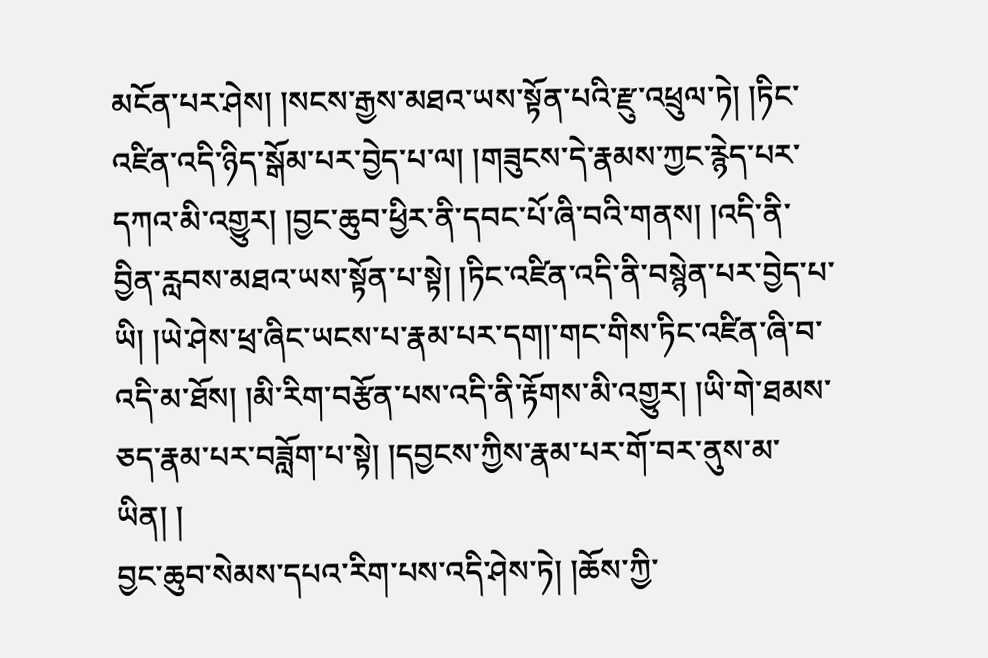མངོན་པར་ཤེས། །སངས་རྒྱས་མཐའ་ཡས་སྟོན་པའི་རྫུ་འཕྲུལ་ཏེ། །ཏིང་འཛིན་འདི་ཉིད་སྒོམ་པར་བྱེད་པ་ལ། །གཟུངས་དེ་རྣམས་ཀྱང་རྙེད་པར་དཀའ་མི་འགྱུར། །བྱང་ཆུབ་ཕྱིར་ནི་དབང་པོ་ཞི་བའི་གནས། །འདི་ནི་བྱིན་རླབས་མཐའ་ཡས་སྟོན་པ་སྟེ། །ཏིང་འཛིན་འདི་ནི་བསྙེན་པར་བྱེད་པ་ཡི། །ཡེ་ཤེས་ཕྲ་ཞིང་ཡངས་པ་རྣམ་པར་དག།་གང་གིས་ཏིང་འཛིན་ཞི་བ་འདི་མ་ཐོས། །མི་རིག་བརྩོན་པས་འདི་ནི་རྟོགས་མི་འགྱུར། །ཡི་གེ་ཐམས་ཅད་རྣམ་པར་བཟློག་པ་སྟེ། །དབྱངས་ཀྱིས་རྣམ་པར་གོ་བར་ནུས་མ་ཡིན། །
བྱང་ཆུབ་སེམས་དཔའ་རིག་པས་འདི་ཤེས་ཏེ། །ཆོས་ཀྱི་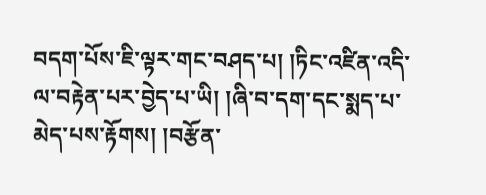བདག་པོས་ཇི་ལྟར་གང་བཤད་པ། །ཏིང་འཛིན་འདི་ལ་བརྟེན་པར་བྱེད་པ་ཡི། །ཞི་བ་དག་དང་སྨད་པ་མེད་པས་རྟོགས། །བརྩོན་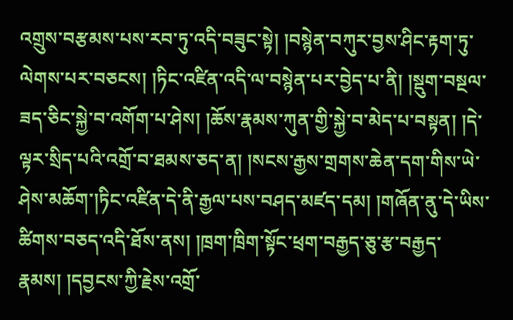འགྲུས་བརྩམས་པས་རབ་ཏུ་འདི་བཟུང་སྟེ། །བསྙེན་བཀུར་བྱས་ཤིང་རྟག་ཏུ་ལེགས་པར་བཅངས། །ཏིང་འཛིན་འདི་ལ་བསྙེན་པར་བྱེད་པ་ནི། །སྡུག་བསྔལ་ཟད་ཅིང་སྐྱེ་བ་འགོག་པ་ཤེས། །ཆོས་རྣམས་ཀུན་གྱི་སྐྱེ་བ་མེད་པ་བསྟན། །དེ་ལྟར་སྲིད་པའི་འགྲོ་བ་ཐམས་ཅད་ན། །སངས་རྒྱས་གྲགས་ཆེན་དག་གིས་ཡེ་ཤེས་མཆོག་།ཏིང་འཛིན་དེ་ནི་རྒྱལ་པས་བཤད་མཛད་དམ། །གཞོན་ནུ་དེ་ཡིས་ཚིགས་བཅད་འདི་ཐོས་ནས། །ཁྲག་ཁྲིག་སྟོང་ཕྲག་བརྒྱད་ཅུ་རྩ་བརྒྱད་རྣམས། །དབྱངས་ཀྱི་རྗེས་འགྲོ་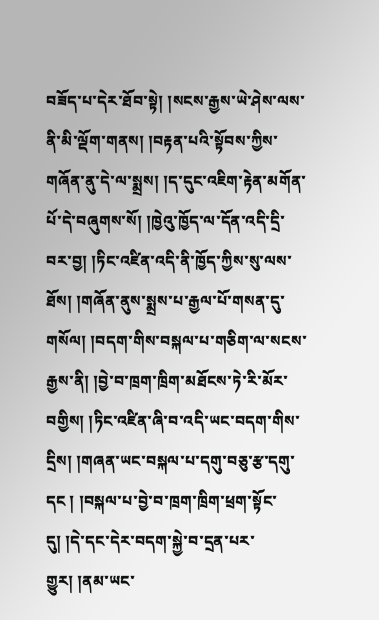བཟོད་པ་དེར་ཐོབ་སྟེ། །སངས་རྒྱས་ཡེ་ཤེས་ལས་ནི་མི་ལྡོག་གནས། །བརྟན་པའི་སྟོབས་ཀྱིས་གཞོན་ནུ་དེ་ལ་སྨྲས། །ད་དུང་འཇིག་རྟེན་མགོན་པོ་དེ་བཞུགས་སོ། །ཁྱེའུ་ཁྱོད་ལ་དོན་འདི་དྲི་བར་བྱ། །ཏིང་འཛིན་འདི་ནི་ཁྱོད་ཀྱིས་སུ་ལས་ཐོས། །གཞོན་ནུས་སྨྲས་པ་རྒྱལ་པོ་གསན་དུ་གསོལ། །བདག་གིས་བསྐལ་པ་གཅིག་ལ་སངས་རྒྱས་ནི། །བྱེ་བ་ཁྲག་ཁྲིག་མཐོངས་ཏེ་རི་མོར་བགྱིས། །ཏིང་འཛིན་ཞི་བ་འདི་ཡང་བདག་གིས་དྲིས། །གཞན་ཡང་བསྐལ་པ་དགུ་བཅུ་རྩ་དགུ་དང ། །བསྐལ་པ་བྱེ་བ་ཁྲག་ཁྲིག་ཕྲག་སྟོང་དུ། །དེ་དང་དེར་བདག་སྐྱེ་བ་དྲན་པར་གྱུར། །ནམ་ཡང་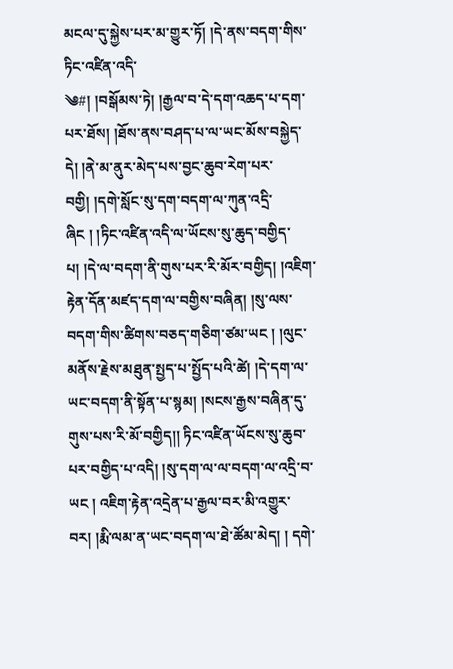མངལ་དུ་སྐྱེས་པར་མ་གྱུར་ཏོ། །དེ་ནས་བདག་གིས་ཏིང་འཛིན་འདི་
༄#། །བསྒོམས་ཏེ། །རྒྱལ་བ་དེ་དག་འཆད་པ་དག་པར་ཐོས། །ཐོས་ནས་བཤད་པ་ལ་ཡང་མོས་བསྐྱེད་དེ། །ནེ་མ་ནུར་མེད་པས་བྱང་ཆུབ་རེག་པར་བགྱི། །དགེ་སློང་སུ་དག་བདག་ལ་ཀུན་འདྲི་ཞིང ། །ཏིང་འཛིན་འདི་ལ་ཡོངས་སུ་ཆུད་བགྱིད་པ། །དེ་ལ་བདག་ནི་གུས་པར་རི་མོར་བགྱིད། །འཇིག་རྟེན་དོན་མཛད་དག་ལ་བགྱིས་བཞིན། །སུ་ལས་བདག་གིས་ཚིགས་བཅད་གཅིག་ཙམ་ཡང ། །ལུང་མནོས་རྗེས་མཐུན་སྤྱད་པ་སྤྱོད་པའི་ཚེ། །དེ་དག་ལ་ཡང་བདག་ནི་སྟོན་པ་སྙམ། །སངས་རྒྱས་བཞིན་དུ་གུས་པས་རི་མོ་བགྱིད།། ཏིང་འཛིན་ཡོངས་སུ་ཆུབ་པར་བགྱིད་པ་འདི། །སུ་དག་ལ་ལ་བདག་ལ་འདྲི་བ་ཡང ། འཇིག་རྟེན་འདྲེན་པ་རྒྱལ་བར་མི་འགྱུར་བར། །རྨི་ལམ་ན་ཡང་བདག་ལ་ཐེ་ཚོམ་མེད། ། དགེ་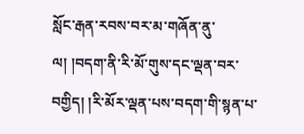སློང་རྒན་རབས་བར་མ་གཞོན་ནུ་ལ། །བདག་ནི་རི་མོ་གུས་དང་ལྡན་བར་བགྱིད། །རི་མོར་ལྡན་པས་བདག་གི་སྙན་པ་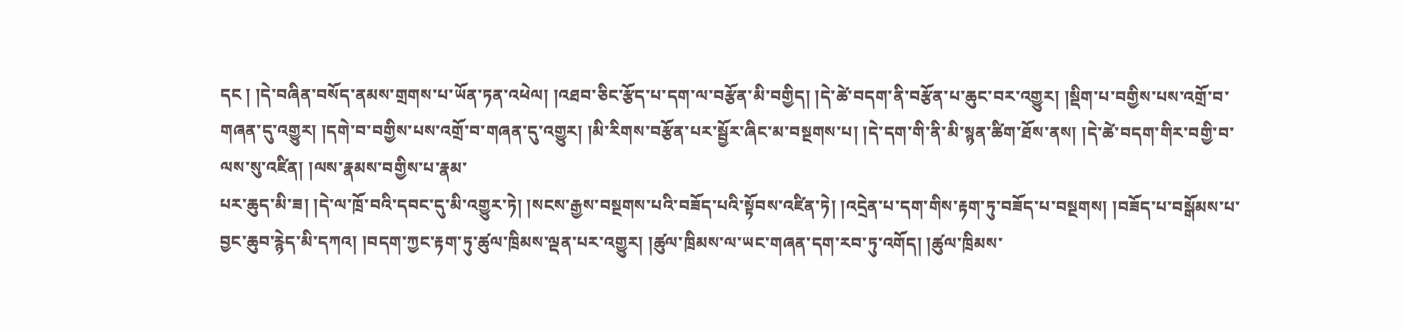དང ། །དེ་བཞིན་བསོད་ནམས་གྲགས་པ་ཡོན་ཏན་འཕེལ། །འཐབ་ཅིང་རྩོད་པ་དག་ལ་བརྩོན་མི་བགྱིད། །དེ་ཚེ་བདག་ནི་བརྩོན་པ་ཆུང་བར་འགྱུར། །སྡིག་པ་བགྱིས་པས་འགྲོ་བ་གཞན་དུ་འགྱུར། །དགེ་བ་བགྱིས་པས་འགྲོ་བ་གཞན་དུ་འགྱུར། །མི་རིགས་བརྩོན་པར་སྦྱོར་ཞིང་མ་བསྔགས་པ། །དེ་དག་གི་ནི་མི་སྙན་ཚིག་ཐོས་ནས། །དེ་ཚེ་བདག་གིར་བགྱི་བ་ལས་སུ་འཛིན། །ལས་རྣམས་བགྱིས་པ་རྣམ་
པར་ཆུད་མི་ཟ། །དེ་ལ་ཁྲོ་བའི་དབང་དུ་མི་འགྱུར་ཏེ། །སངས་རྒྱས་བསྔགས་པའི་བཟོད་པའི་སྟོབས་འཛིན་ཏེ། །འདྲེན་པ་དག་གིས་རྟག་ཏུ་བཟོད་པ་བསྔགས། །བཟོད་པ་བསྒོམས་པ་བྱང་ཆུབ་རྙེད་མི་དཀའ། །བདག་ཀྱང་རྟག་ཏུ་ཚུལ་ཁྲིམས་ལྡན་པར་འགྱུར། །ཚུལ་ཁྲིམས་ལ་ཡང་གཞན་དག་རབ་ཏུ་འགོད། །ཚུལ་ཁྲིམས་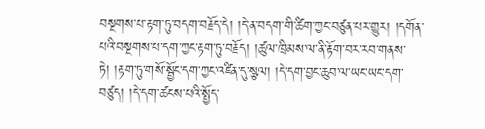བསྔགས་པ་རྟག་ཏུ་བདག་བརྗོད་དེ། །དེ་ན་བདག་གི་ཚིག་ཀྱང་བཙུན་པར་གྱུར། །དགོན་པའི་བསྔགས་པ་དག་ཀྱང་རྟག་ཏུ་བརྗོད། །ཚུལ་ཁྲིམས་ལ་ནི་རྟོག་བར་རབ་གནས་ཏེ། །རྟག་ཏུ་གསོ་སྦྱོང་དག་ཀྱང་འཛིན་དུ་སྩལ། །དེ་དག་བྱང་ཆུབ་ལ་ཡང་ཡང་དག་བཙུད། །དེ་དག་ཚངས་པའི་སྤྱོད་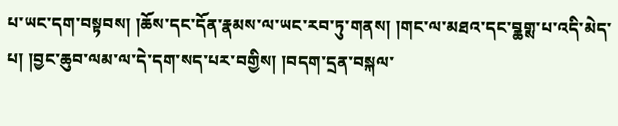པ་ཡང་དག་བསྟབས། །ཆོས་དང་དོན་རྣམས་ལ་ཡང་རབ་ཏུ་གནས། །གང་ལ་མཐའ་དང་བྖགྶ་པ་འདི་མེད་པ། །བྱང་ཆུབ་ལམ་ལ་དེ་དག་སད་པར་བགྱིས། །བདག་དྲན་བསྐལ་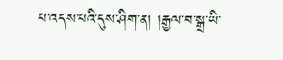པ་འདས་པའི་དུས་ཤིག་ན། །རྒྱལ་བ་སྒྲ་ཡི་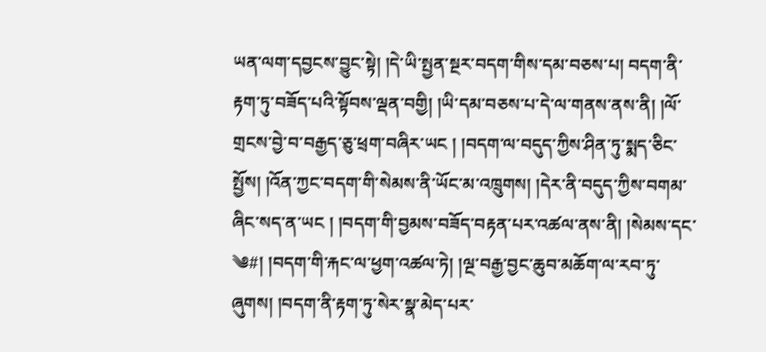ཡན་ལག་དབྱངས་བྱུང་སྟེ། །དེ་ཡི་སྤྱན་སྔར་བདག་གིས་དམ་བཅས་པ། བདག་ནི་རྟག་ཏུ་བཟོད་པའི་སྟོབས་ལྡན་བགྱི། །ཡི་དམ་བཅས་པ་དེ་ལ་གནས་ནས་ནི། །ལོ་གྲངས་བྱེ་བ་བརྒྱད་ཅུ་ཕྲག་བཞིར་ཡང ། །བདག་ལ་བདུད་ཀྱིས་ཤིན་ཏུ་སྨད་ཅིང་སྤྱོས། །འོན་ཀྱང་བདག་གི་སེམས་ནི་ཡོང་མ་འཁྲུགས། །དེར་ནི་བདུད་ཀྱིས་བགམ་ཞིང་སད་ན་ཡང ། །བདག་གི་བྱམས་བཟོད་བརྟན་པར་འཚལ་ནས་ནི། །སེམས་དང་
༄#། །བདག་གི་རྐང་ལ་ཕྱག་འཚལ་ཏེ། །ལྔ་བརྒྱ་བྱང་ཆུབ་མཆོག་ལ་རབ་ཏུ་ཞུགས། །བདག་ནི་རྟག་ཏུ་སེར་སྣ་མེད་པར་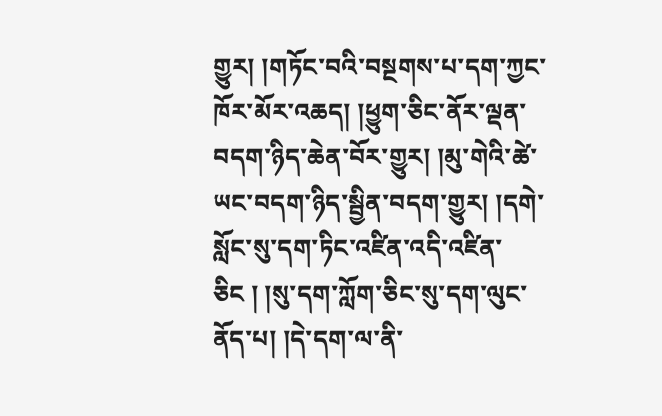གྱུར། །གཏོང་བའི་བསྔགས་པ་དག་ཀྱང་ཁོར་མོར་འཆད། །ཕྱུག་ཅིང་ནོར་ལྡན་བདག་ཉིད་ཆེན་བོར་གྱུར། །མུ་གེའི་ཚེ་ཡང་བདག་ཉིད་སྦྱིན་བདག་གྱུར། །དགེ་སློང་སུ་དག་ཏིང་འཛིན་འདི་འཛིན་ཅིང ། །སུ་དག་ཀློག་ཅིང་སུ་དག་ལུང་ནོད་པ། །དེ་དག་ལ་ནི་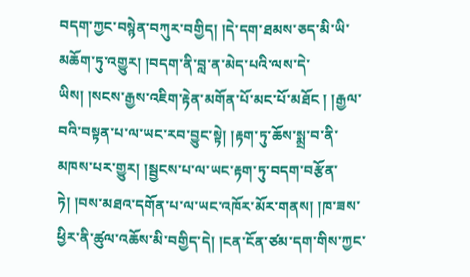བདག་ཀྱང་བསྙེན་བཀུར་བགྱིད། །དེ་དག་ཐམས་ཅད་མི་ཡི་མཆོག་ཏུ་འགྱུར། །བདག་ནི་བླ་ན་མེད་པའི་ལས་དེ་ཡིས། །སངས་རྒྱས་འཇིག་རྟེན་མགོན་པོ་མང་པོ་མཐོང ། །རྒྱལ་བའི་བསྟན་པ་ལ་ཡང་རབ་བྱུང་སྟེ། །རྟག་ཏུ་ཆོས་སྨྲ་བ་ནི་མཁས་པར་གྱུར། །སྦྱངས་པ་ལ་ཡང་རྟག་ཏུ་བདག་བརྩོན་ཏེ། །བས་མཐའ་དགོན་པ་ལ་ཡང་འཁོར་མོར་གནས། །ཁ་ཟས་ཕྱིར་ནི་ཚུལ་འཆོས་མི་བགྱིད་དེ། །ངན་ངོན་ཙམ་དག་གིས་ཀྱང་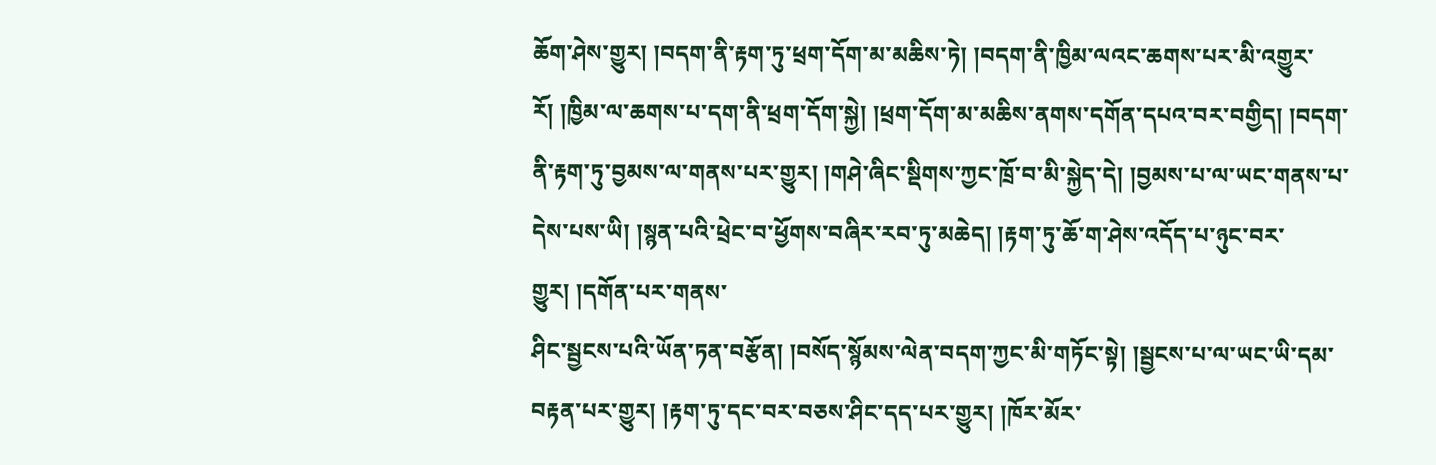ཆོག་ཤེས་གྱུར། །བདག་ནི་རྟག་ཏུ་ཕྲག་དོག་མ་མཆིས་ཏེ། །བདག་ནི་ཁྱིམ་ལའང་ཆགས་པར་མི་འགྱུར་རོ། །ཁྱིམ་ལ་ཆགས་པ་དག་ནི་ཕྲག་དོག་སྐྱེ། །ཕྲག་དོག་མ་མཆིས་ནགས་དགོན་དཔའ་བར་བགྱིད། །བདག་ནི་རྟག་ཏུ་བྱམས་ལ་གནས་པར་གྱུར། །གཤེ་ཞིང་སྡིགས་ཀྱང་ཁྲོ་བ་མི་སྐྱེད་དེ། །བྱམས་པ་ལ་ཡང་གནས་པ་དེས་པས་ཡི། །སྙན་པའི་ཕྲེང་བ་ཕྱོགས་བཞིར་རབ་ཏུ་མཆེད། །རྟག་ཏུ་ཆོ་ག་ཤེས་འདོད་པ་ཉུང་བར་གྱུར། །དགོན་པར་གནས་
ཤིང་སྦྱངས་པའི་ཡོན་ཏན་བརྩོན། །བསོད་སྙོམས་ལེན་བདག་ཀྱང་མི་གཏོང་སྟེ། །སྦྱངས་པ་ལ་ཡང་ཡི་དམ་བརྟན་པར་གྱུར། །རྟག་ཏུ་དང་བར་བཅས་ཤིང་དད་པར་གྱུར། །ཁོར་མོར་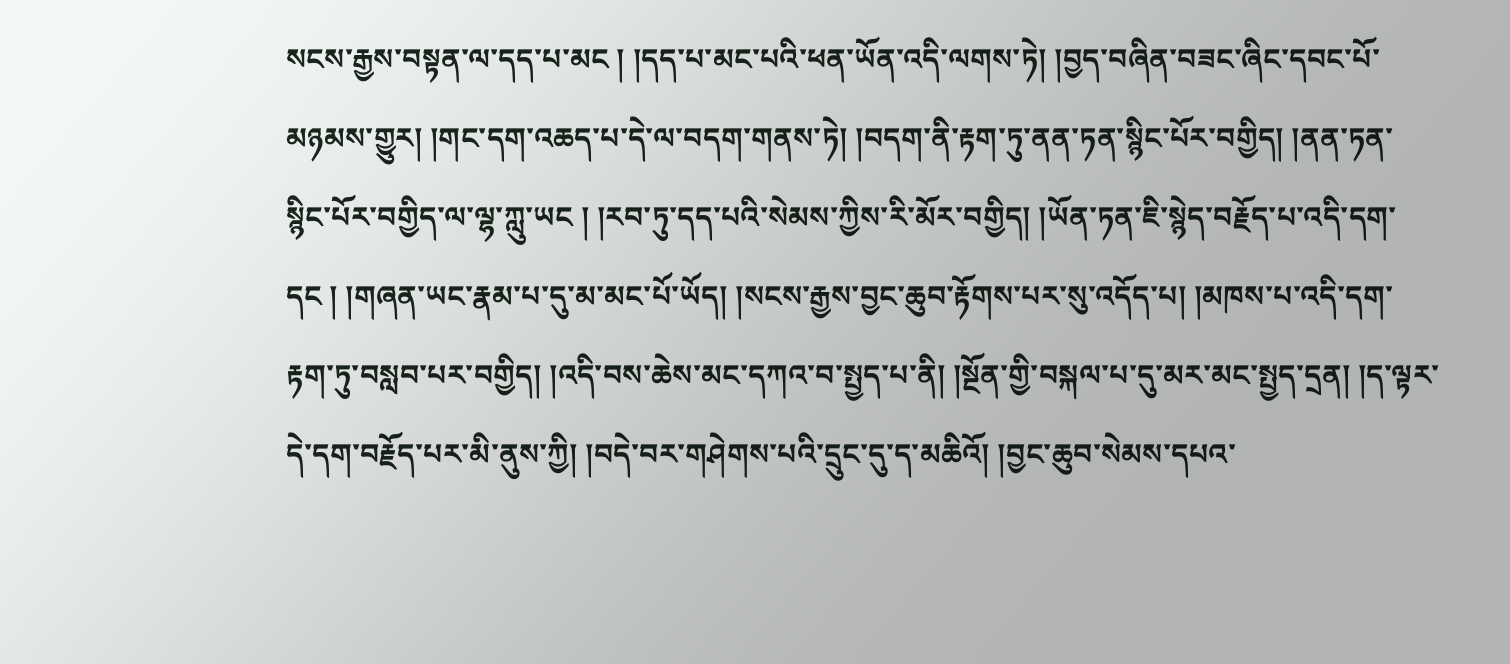སངས་རྒྱས་བསྟན་ལ་དད་པ་མང ། །དད་པ་མང་པའི་ཕན་ཡོན་འདི་ལགས་ཏེ། །བྱད་བཞིན་བཟང་ཞིང་དབང་པོ་མཉམས་གྱུར། །གང་དག་འཆད་པ་དེ་ལ་བདག་གནས་ཏེ། །བདག་ནི་རྟག་ཏུ་ནན་ཏན་སྙིང་པོར་བགྱིད། །ནན་ཏན་སྙིང་པོར་བགྱིད་ལ་ལྷ་ཀླུ་ཡང ། །རབ་ཏུ་དད་པའི་སེམས་ཀྱིས་རི་མོར་བགྱིད། །ཡོན་ཏན་ཇི་སྙེད་བརྗོད་པ་འདི་དག་དང ། །གཞན་ཡང་རྣམ་པ་དུ་མ་མང་པོ་ཡོད། །སངས་རྒྱས་བྱང་ཆུབ་རྟོགས་པར་སུ་འདོད་པ། །མཁས་པ་འདི་དག་རྟག་ཏུ་བསླབ་པར་བགྱིད། །འདི་བས་ཆེས་མང་དཀའ་བ་སྤྱད་པ་ནི། །སྔོན་གྱི་བསྐལ་པ་དུ་མར་མང་སྤྱད་དྲན། །ད་ལྟར་དེ་དག་བརྗོད་པར་མི་ནུས་ཀྱི། །བདེ་བར་གཤེགས་པའི་དྲུང་དུ་ད་མཆིའོ། །བྱང་ཆུབ་སེམས་དཔའ་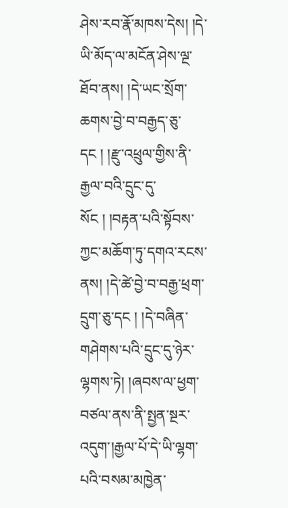ཤེས་རབ་རྣོ་མཁས་དེས། །དེ་ཡི་མོད་ལ་མངོན་ཤེས་ལྔ་ཐོབ་ནས། །དེ་ཡང་སྲོག་ཆགས་བྱེ་བ་བརྒྱད་ཅུ་དང ། །རྫུ་འཕྲུལ་གྱིས་ནི་རྒྱལ་བའི་དྲུང་དུ་སོང ། །བརྟན་པའི་སྟོབས་ཀྱང་མཆོག་ཏུ་དགའ་རངས་ནས། །དེ་ཚེ་བྱེ་བ་བརྒྱ་ཕྲག་དྲུག་ཅུ་དང ། །དེ་བཞིན་གཤེགས་པའི་དྲུང་དུ་ཉེར་ལྷགས་ཏེ། །ཞབས་ལ་ཕྱག་བཙལ་ནས་ནི་སྤྱན་སྔར་འདུག་།རྒྱལ་པོ་དེ་ཡི་ལྷག་པའི་བསམ་མཁྱེན་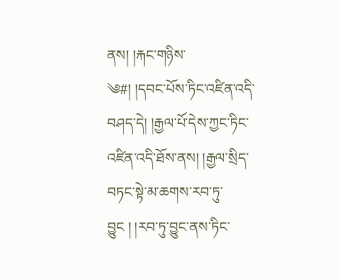ནས། །རྐང་གཉིས་
༄#། །དབང་པོས་ཏིང་འཛིན་འདི་བཤད་དེ། །རྒྱལ་པོ་དེས་ཀྱང་ཏིང་འཛིན་འདི་ཐོས་ནས། །རྒྱལ་སྲིད་བཏང་སྟེ་མ་ཆགས་རབ་ཏུ་བྱུང ། །རབ་ཏུ་བྱུང་ནས་ཏིང་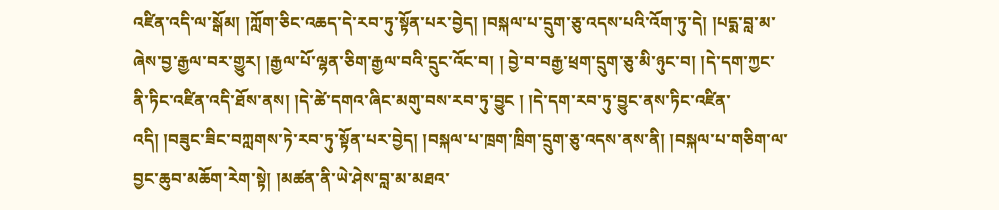འཛིན་འདི་ལ་སྒོམ། །ཀློག་ཅིང་འཆད་དེ་རབ་ཏུ་སྟོན་པར་བྱེད། །བསྐལ་པ་དྲུག་ཅུ་འདས་པའི་འོག་ཏུ་དེ། །པདྨ་བླ་མ་ཞེས་བྱ་རྒྱལ་བར་གྱུར། །རྒྱལ་པོ་ལྷན་ཅིག་རྒྱལ་བའི་དྲུང་འོང་བ། ། བྱེ་བ་བརྒྱ་ཕྲག་དྲུག་ཅུ་མི་ཉུང་བ། །དེ་དག་ཀྱང་ནི་ཏིང་འཛིན་འདི་ཐོས་ནས། །དེ་ཚེ་དགའ་ཞིང་མགུ་བས་རབ་ཏུ་བྱུང ། །དེ་དག་རབ་ཏུ་བྱུང་ནས་ཏིང་འཛིན་འདི། །བཟུང་ཟིང་བཀླགས་ཏེ་རབ་ཏུ་སྟོན་པར་བྱེད། །བསྐལ་པ་ཁྲག་ཁྲིག་དྲུག་ཅུ་འདས་ནས་ནི། །བསྐལ་པ་གཅིག་ལ་བྱང་ཆུབ་མཆོག་རེག་སྟེ། །མཚན་ནི་ཡེ་ཤེས་བླ་མ་མཐའ་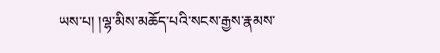ཡས་པ། །ལྷ་མིས་མཆོད་པའི་སངས་རྒྱས་རྣམས་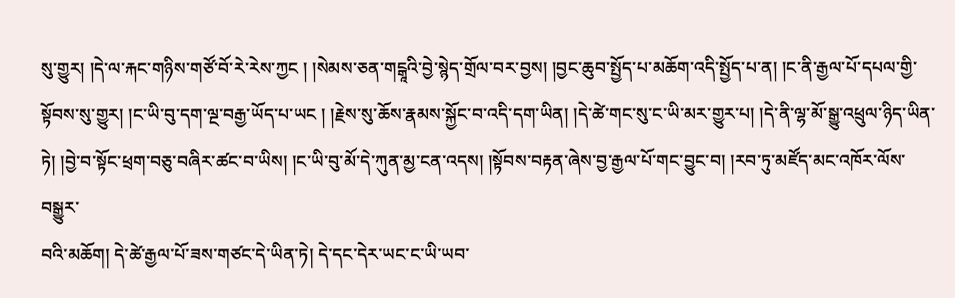སུ་གྱུར། །དེ་ལ་རྐང་གཉིས་གཙོ་བོ་རེ་རེས་ཀྱང ། །སེམས་ཅན་གངྒཱའི་བྱེ་སྙེད་གྲོལ་བར་བྱས། །བྱང་ཆུབ་སྤྱོད་པ་མཆོག་འདི་སྤྱོད་པ་ན། །ང་ནི་རྒྱལ་པོ་དཔལ་གྱི་སྟོབས་སུ་གྱུར། །ང་ཡི་བུ་དག་ལྔ་བརྒྱ་ཡོད་པ་ཡང ། །རྗེས་སུ་ཆོས་རྣམས་སྐྱོང་བ་འདི་དག་ཡིན། །དེ་ཚེ་གང་སུ་ང་ཡི་མར་གྱུར་པ། །དེ་ནི་ལྷ་མོ་སྒྱུ་འཕྲུལ་ཉིད་ཡིན་ཏེ། །བྱེ་བ་སྟོང་ཕྲག་བཅུ་བཞིར་ཚང་བ་ཡིས། །ང་ཡི་བུ་མོ་དེ་ཀུན་མྱ་ངན་འདས། །སྟོབས་བརྟན་ཞེས་བྱ་རྒྱལ་པོ་གང་བྱུང་བ། །རབ་ཏུ་མཛོད་མང་འཁོར་ལོས་བསྒྱུར་
བའི་མཆོག། དེ་ཚེ་རྒྱལ་པོ་ཟས་གཙང་དེ་ཡིན་ཏེ། དེ་དང་དེར་ཡང་ང་ཡི་ཡབ་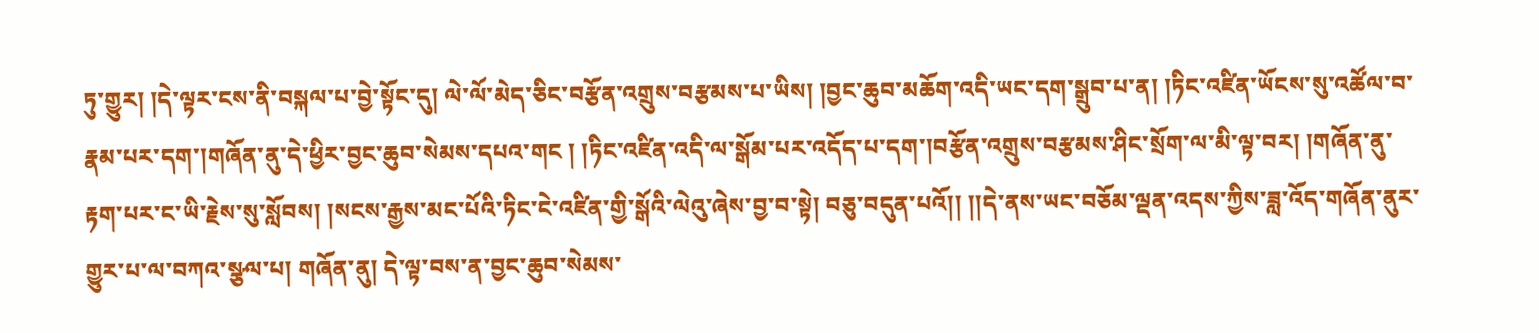ཏུ་གྱུར། །དེ་ལྟར་ངས་ནི་བསྐལ་པ་བྱེ་སྟོང་དུ། ལེ་ལོ་མེད་ཅིང་བརྩོན་འགྲུས་བརྩམས་པ་ཡིས། །བྱང་ཆུབ་མཆོག་འདི་ཡང་དག་སྒྲུབ་པ་ན། །ཏིང་འཛིན་ཡོངས་སུ་འཚོལ་བ་རྣམ་པར་དག་།གཞོན་ནུ་དེ་ཕྱིར་བྱང་ཆུབ་སེམས་དཔའ་གང ། །ཏིང་འཛིན་འདི་ལ་སྒོམ་པར་འདོད་པ་དག་།བརྩོན་འགྲུས་བརྩམས་ཤིང་སྲོག་ལ་མི་ལྟ་བར། །གཞོན་ནུ་རྟག་པར་ང་ཡི་རྗེས་སུ་སློབས། །སངས་རྒྱས་མང་པོའི་ཏིང་ངེ་འཛིན་གྱི་སྒོའི་ལེའུ་ཞེས་བྱ་བ་སྟེ། བཅུ་བདུན་པའོ།། །།དེ་ནས་ཡང་བཅོམ་ལྡན་འདས་ཀྱིས་ཟླ་འོད་གཞོན་ནུར་གྱུར་པ་ལ་བཀའ་སྩལ་པ། གཞོན་ནུ། དེ་ལྟ་བས་ན་བྱང་ཆུབ་སེམས་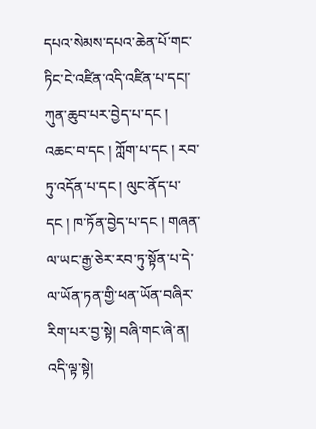དཔའ་སེམས་དཔའ་ཆེན་པོ་གང་ཏིང་ངེ་འཛིན་འདི་འཛིན་པ་དང།་ཀུན་ཆུབ་པར་བྱེད་པ་དང ། འཆང་བ་དང ། ཀློག་པ་དང ། རབ་ཏུ་འདོན་པ་དང ། ལུང་ནོད་པ་དང ། ཁ་ཏོན་བྱེད་པ་དང ། གཞན་ལ་ཡང་རྒྱ་ཅེར་རབ་ཏུ་སྟོན་པ་དེ་ལ་ཡོན་ཏན་གྱི་ཕན་ཡོན་བཞིར་རིག་པར་བྱ་སྟེ། བཞི་གང་ཞེ་ན། འདི་ལྟ་སྟེ།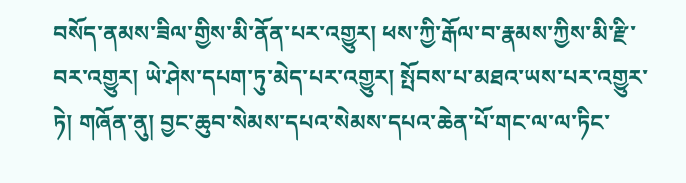བསོད་ནམས་ཟིལ་གྱིས་མི་ནོན་པར་འགྱུར། ཕས་ཀྱི་རྒོལ་བ་རྣམས་ཀྱིས་མི་རྫི་བར་འགྱུར། ཡེ་ཤེས་དཔག་ཏུ་མེད་པར་འགྱུར། སྤོབས་པ་མཐའ་ཡས་པར་འགྱུར་ཏེ། གཞོན་ནུ། བྱང་ཆུབ་སེམས་དཔའ་སེམས་དཔའ་ཆེན་པོ་གང་ལ་ལ་ཏིང་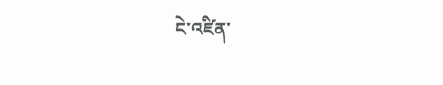ངེ་འཛིན་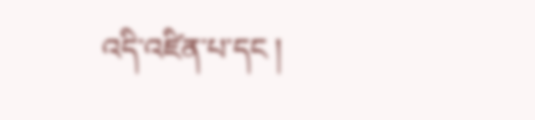འདི་འཛིན་པ་དང །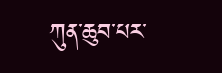ཀུན་ཆུབ་པར་